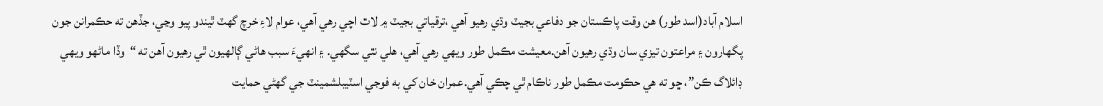اسلام آباد(اسد طور) هن وقت پاڪستان جو دفاعي بجيٽ وڌي رهيو آهي ،ترقياتي بجيٽ ۾ لاٿ اچي رهي آهي، عوام لاءِ خرچ گهٽ ٿيندو پيو وڃي، جڏهن ته حڪمرانن جون پگهارون ۽ مراعتون تيزي سان وڌي رهيون آهن.معيشت مڪمل طور ويهي رهي آهي، هلي نٿي سگهي. ۽ انهيءَ سبب هاڻي ڳالهيون ٿي رهيون آهن ته “وڏا ماڻهو ويهي ڊائلاگ ڪن”، ڇو ته هي حڪومت مڪمل طور ناڪام ٿي چڪي آهي.عمران خان کي به فوجي اسٽيبلشمينٽ جي گهڻي حمايت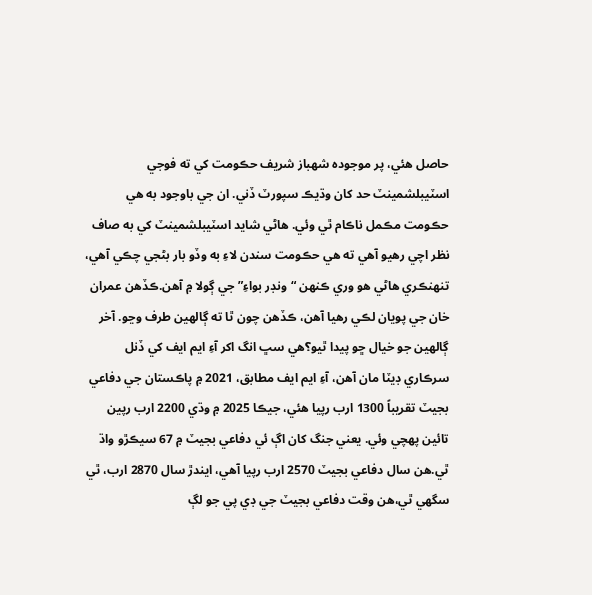حاصل هئي، پر موجوده شهباز شريف حڪومت کي ته فوجي اسٽيبلشمينٽ حد کان وڌيڪ سپورٽ ڏني. ان جي باوجود به هي حڪومت مڪمل ناڪام ٿي وئي. هاڻي شايد اسٽيبلشمينٽ کي به صاف نظر اچي رهيو آهي ته هي حڪومت سندن لاءِ به وڏو بار بڻجي چڪي آهي، تنهنڪري هاڻي هو وري ڪنهن “ونڊر بواءِ” جي ڳولا ۾ آهن.ڪڏهن عمران خان جي پويان لڪي رهيا آهن، ڪڏهن چون ٿا ته ڳالهين طرف وڃو. آخر ڳالهين جو خيال ڇو پيدا ٿيو؟هي سڀ انگ اکر آءِ ايم ايف کي ڏنل سرڪاري ڊيٽا مان آهن، آءِ ايم ايف مطابق، 2021 ۾ پاڪستان جي دفاعي بجيٽ تقريباً 1300 ارب رپيا هئي، جيڪا 2025 ۾ وڌي 2200 ارب رپين تائين پهچي وئي. يعني جنگ کان اڳ ئي دفاعي بجيٽ ۾ 67 سيڪڙو واڌ ٿي.هن سال دفاعي بجيٽ 2570 ارب رپيا آهي، ايندڙ سال 2870 ارب، ٿي سگهي ٿي،هن وقت دفاعي بجيٽ جي ڊي پي جو لڳ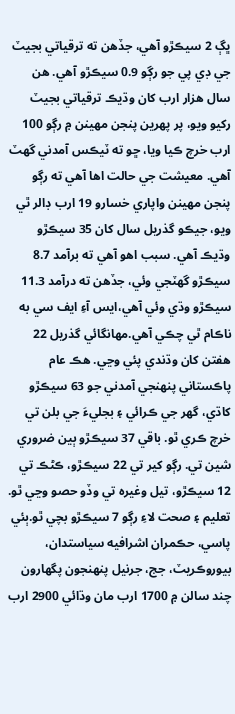ڀڳ 2 سيڪڙو آهي، جڏهن ته ترقياتي بجيٽ جي ڊي پي جو رڳو 0.9 سيڪڙو آهي. هن سال هزار ارب کان وڌيڪ ترقياتي بجيٽ رکيو ويو، پر پهرين پنجن مهينن ۾ رڳو 100 ارب خرچ ڪيا ويا، ڇو ته ٽيڪس آمدني گهٽ آهي. معيشت جي حالت اها آهي ته رڳو پنجن مهينن واپاري خسارو 19 ارب ڊالر ٿي ويو، جيڪو گذريل سال کان 35 سيڪڙو وڌيڪ آهي. سبب اهو آهي ته برآمد 8.7 سيڪڙو گهٽجي وئي، جڏهن ته درآمد 11.3 سيڪڙو وڌي وئي آهي،ايس آءِ ايف سي به ناڪام ٿي چڪي آهي.مهانگائي گذريل 22 هفتن کان وڌندي پئي وڃي. هڪ عام پاڪستاني پنهنجي آمدني جو 63 سيڪڙو کاڌي، گهر جي ڪرائي ۽ بجليءَ جي بلن تي خرچ ڪري ٿو. باقي 37 سيڪڙو ٻين ضروري شين تي. رڳو کير تي 22 سيڪڙو، ڪڻڪ تي 12 سيڪڙو، تيل وغيره تي وڏو حصو وڃي ٿو. تعليم ۽ صحت لاءِ رڳو 7 سيڪڙو بچي ٿو.ٻئي پاسي، حڪمران اشرافيه سياستدان، بيوروڪريٽ، جج، جرنيل پنهنجون پگهارون چند سالن ۾ 1700 ارب مان وڌائي 2900 ارب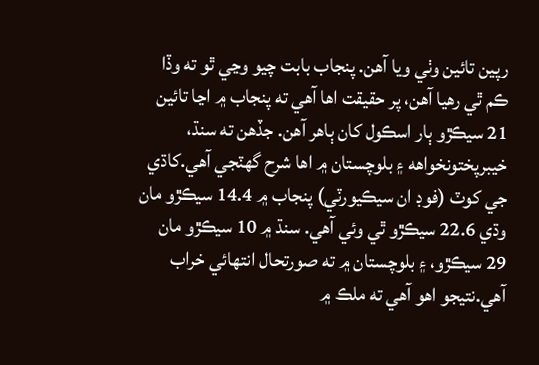رپين تائين وٺي ويا آهن. پنجاب بابت چيو وڃي ٿو ته وڏا ڪم ٿي رهيا آهن، پر حقيقت اها آهي ته پنجاب ۾ اڃا تائين 21 سيڪڙو ٻار اسڪول کان ٻاهر آهن. جڏهن ته سنڌ، خيبرپختونخواهه ۽ بلوچستان ۾ اها شرح گهٽجي آهي.کاڌي جي کوٽ (فوڊ ان سيڪيورٽي) پنجاب ۾ 14.4 سيڪڙو مان وڌي 22.6 سيڪڙو ٿي وئي آهي. سنڌ ۾ 10 سيڪڙو مان 29 سيڪڙو، ۽ بلوچستان ۾ ته صورتحال انتهائي خراب آهي.نتيجو اهو آهي ته ملڪ ۾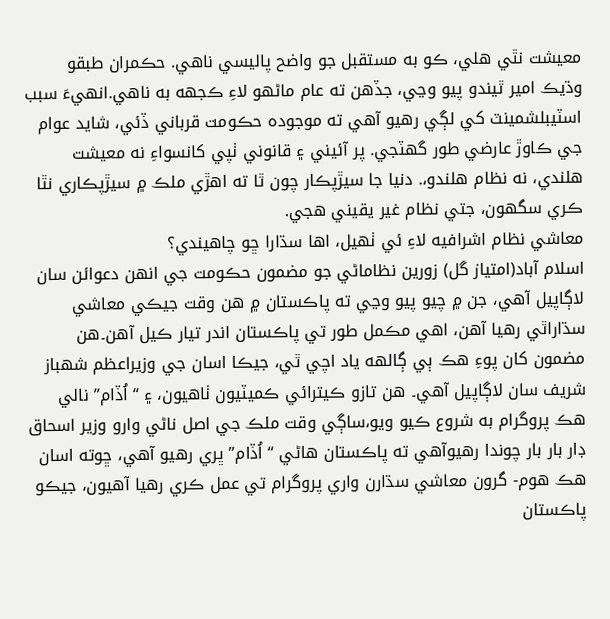معيشت نٿي هلي، ڪو به مستقبل جو واضح پاليسي ناهي. حڪمران طبقو وڌيڪ امير ٿيندو پيو وڃي، جڏهن ته عام ماڻهو لاءِ ڪجهه به ناهي.انهيءَ سبب اسٽيبلشمينٽ کي لڳي رهيو آهي ته موجوده حڪومت قرباني ڏئي، شايد عوام جي ڪاوڙ عارضي طور گهٽجي. پر آئيني ۽ قانوني ٺپي کانسواءِ نه معيشت هلندي، نه نظام هلندو،. دنيا جا سيڙپڪار چون ٿا ته اهڙي ملڪ ۾ سيڙپڪاري نٿا ڪري سگهون، جتي نظام غير يقيني هجي.
معاشي نظام اشرافيه لاءِ ئي ٺهيل، اها سڌارا ڇو چاهيندي؟
اسلام آباد(امتياز گل) زورين نظاماڻي جو مضمون حڪومت جي انهن دعوائن سان لاڳاپيل آهي، جن ۾ چيو پيو وڃي ته پاڪستان ۾ هن وقت جيڪي معاشي سڌاراٿي رهيا آهن، اهي مڪمل طور تي پاڪستان اندر تيار ڪيل آهن۔هن مضمون کان پوءِ هڪ ٻي ڳالهه ياد اچي ٿي، جيڪا اسان جي وزيراعظم شهباز شريف سان لاڳاپيل آهي۔ هن تازو ڪيترائي ڪميٽيون ٺاهيون، ۽ “اُڏام” نالي هڪ پروگرام به شروع ڪيو ويو،ساڳي وقت ملڪ جي اصل ناڻي وارو وزير اسحاق ڊار بار بار چوندا رهيوآهي ته پاڪستان هاڻي “اُڏام” ڀري رهيو آهي، ڇوته اسان هڪ هوم- گرون معاشي سڌارن واري پروگرام تي عمل ڪري رهيا آهيون، جيڪو پاڪستان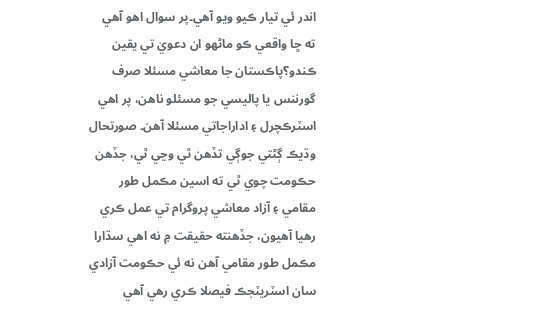اندر ئي تيار ڪيو ويو آهي۔پر سوال اهو آهي ته ڇا واقعي ڪو ماڻهو ان دعويٰ تي يقين ڪندو؟پاڪستان جا معاشي مسئلا صرف گورننس يا پاليسي جو مسئلو ناهن، پر اهي اسٽرڪچرل ۽ اداراجاتي مسئلا آهن۔ صورتحال وڌيڪ ڳڻتي جوڳي تڏهن ٿي وڃي ٿي، جڏهن حڪومت چوي ٿي ته اسين مڪمل طور مقامي ۽ آزاد معاشي پروگرام تي عمل ڪري رهيا آهيون، جڏهنته حقيقت ۾ نه اهي سڌارا مڪمل طور مقامي آهن نه ئي حڪومت آزادي سان اسٽريٽجڪ فيصلا ڪري رهي آهي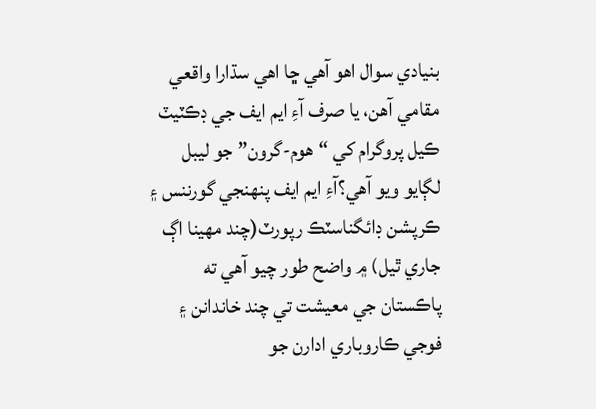بنيادي سوال اهو آهي ڇا اهي سڌارا واقعي مقامي آهن، يا صرف آءِ ايم ايف جي ڊڪٽيٽ ڪيل پروگرام کي “هوم-گرون” جو ليبل لڳايو ويو آهي؟آءِ ايم ايف پنهنجي گورننس ۽ ڪرپشن ڊائگناسٽڪ رپورٽ(چند مهينا اڳ جاري ٿيل) ۾ واضح طور چيو آهي ته پاڪستان جي معيشت تي چند خاندانن ۽ فوجي ڪاروباري ادارن جو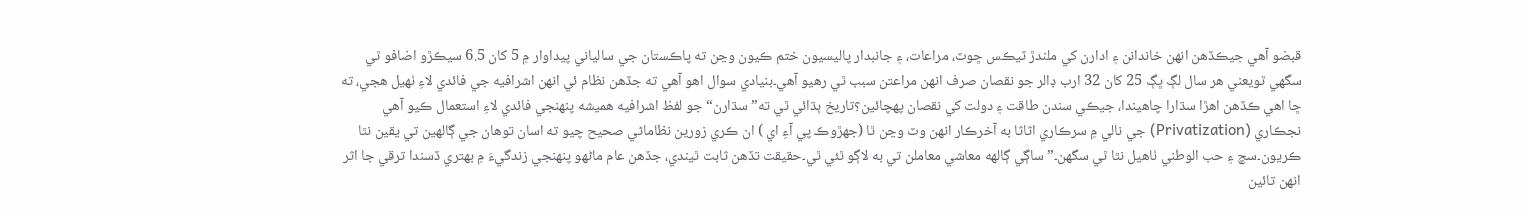قبضو آهي جيڪڏهن انهن خاندانن ۽ ادارن کي ملندڙ ٽيڪس ڇوٽ، مراعات، ۽ جانبدار پاليسيون ختم ڪيون وڃن ته پاڪستان جي سالياني پيداوار ۾ 5 کان 6.5 سيڪڙو اضافو ٿي سگهي ٿويعني هر سال لڳ ڀڳ 25 کان 32 ارب ڊالر جو نقصان صرف انهن مراعتن سبب ٿي رهيو آهي۔بنيادي سوال اهو آهي ته جڏهن نظام ئي انهن اشرافيه جي فائدي لاءِ ٺهيل هجي، ته ڇا اهي ڪڏهن اهڙا سڌارا چاهيندا، جيڪي سندن طاقت ۽ دولت کي نقصان پهچائين؟تاريخ ٻڌائي ٿي ته”سڌارن“ جو لفظ اشرافيه هميشه پنهنجي فائدي لاءِ استعمال ڪيو آهي نجڪاري (Privatization) جي نالي ۾ سرڪاري اثاثا به آخرڪار انهن وٽ وڃن ٿا (جهڙوڪ پي آءِ اي ) ان ڪري زورين نظاماڻي صحيح چيو ته اسان توهان جي ڳالهين تي يقين نٿا ڪريون۔سچ ۽ حب الوطني ٺاهيل نٿا ٿي سگهن۔”ساڳي ڳالهه معاشي معاملن تي به لاڳو ٿئي ٿي۔حقيقت تڏهن ثابت ٿيندي، جڏهن عام ماڻهو پنهنجي زندگيءَ ۾ بهتري ڏسندا ترقي جا اثر انهن تائين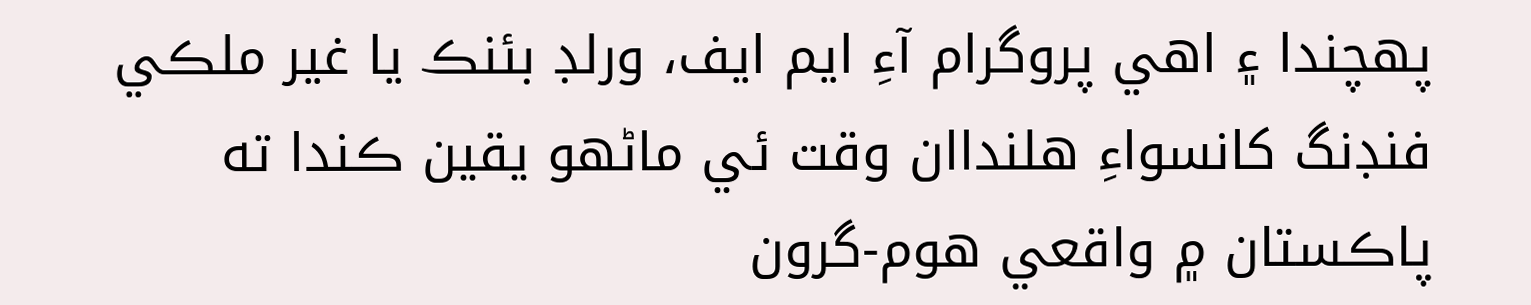پهچندا ۽ اهي پروگرام آءِ ايم ايف، ورلڊ بئنڪ يا غير ملڪي فنڊنگ کانسواءِ هلنداان وقت ئي ماڻهو يقين ڪندا ته پاڪستان ۾ واقعي هوم-گرون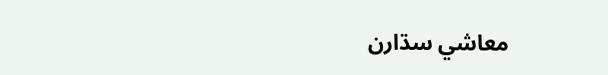معاشي سڌارن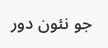جو نئون دور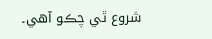شروع ٿي چڪو آهي۔